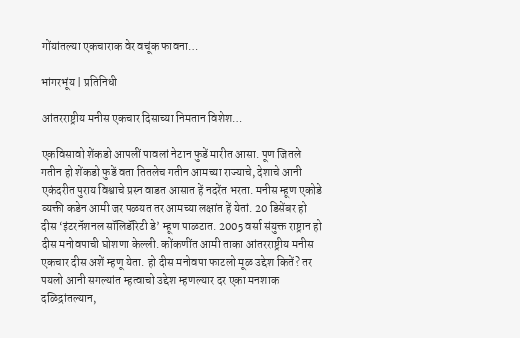गोंयांतल्या एकचाराक वेर वचूंक फावना…

भांगरभूंय | प्रतिनिधी

आंतरराष्ट्रीय मनीस एकचार दिसाच्या निमतान विशेश…

एकविसावो शेंकडो आपलीं पावलां नेटान फुडें मारीत आसा. पूण जितले गतीन हो शेंकडो फुडें वता तितलेच गतीन आमच्या राज्याचे, देशाचे आनी एकंदरीत पुराय विश्वाचे प्रस्न वाडत आसात हें नदरेंत भरता. मनीस म्हूण एकोडे व्यक्ती कडेन आमी जर पळयत तर आमच्या लक्षांत हें येतां. 20 डिसेंबर हो दीस ‘इंटरनॅशनल सॉलिडॅरिटी डे’ म्हूण पाळटात. 2005 वर्सा संयुक्त राष्ट्रान हो दीस मनोवपाची घोशणा केल्ली. कोंकणींत आमी ताका आंतरराष्ट्रीय मनीस एकचार दीस अशें म्हणू येता. हो दीस मनोवपा फाटलो मूळ उद्देश कितें? तर पयलो आनी सगल्यांत म्हत्वाचो उद्देश म्हणल्यार दर एका मनशाक दळिद्रांतल्यान,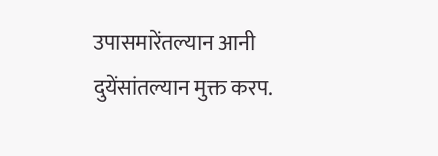उपासमारेंतल्यान आनी दुयेंसांतल्यान मुक्त करप.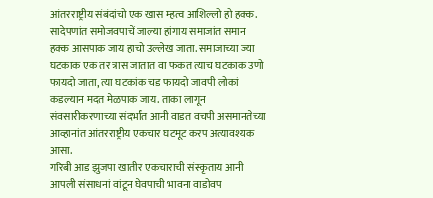आंतरराष्ट्रीय संबंदांचो एक खास म्हत्व आशिल्लो हो हक्क. सादेपणांत समोजवपाचें जाल्या हांगाय समाजांत समान हक्क आसपाक जाय हाचो उल्लेख जाता. समाजाच्या ज्या घटकाक एक तर त्रास जातात वा फकत त्याच घटकाक उणो फायदो जाता, त्या घटकांक चड फायदो जावपी लोकां कडल्यान मदत मेळपाक जाय. ताका लागून संवसारीकरणाच्या संदर्भांत आनी वाडत वचपी असमानतेच्या आव्हानांत आंतरराष्ट्रीय एकचार घटमूट करप अत्यावश्यक आसा.
गरिबी आड झुजपा खातीर एकचाराची संस्कृताय आनी आपली संसाधनां वांटून घेवपाची भावना वाडोवप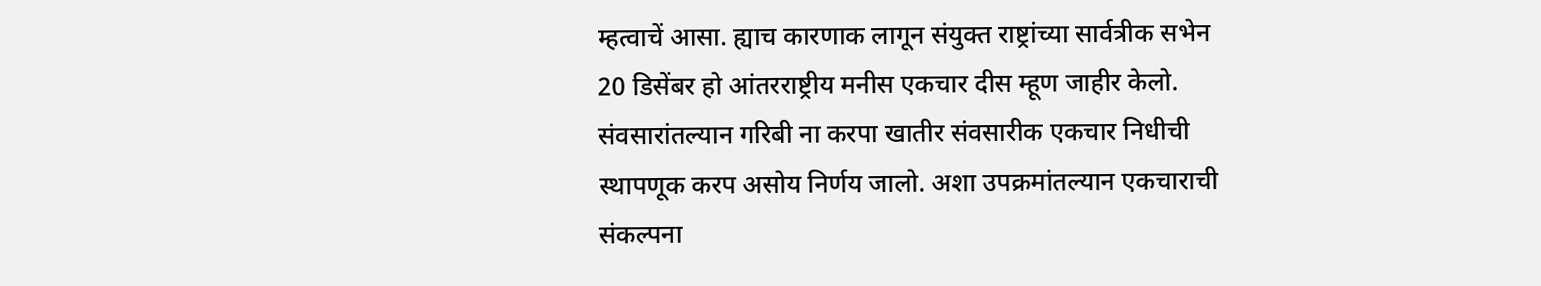म्हत्वाचें आसा. ह्याच कारणाक लागून संयुक्त राष्ट्रांच्या सार्वत्रीक सभेन 20 डिसेंबर हो आंतरराष्ट्रीय मनीस एकचार दीस म्हूण जाहीर केलो. संवसारांतल्यान गरिबी ना करपा खातीर संवसारीक एकचार निधीची स्थापणूक करप असोय निर्णय जालो. अशा उपक्रमांतल्यान एकचाराची संकल्पना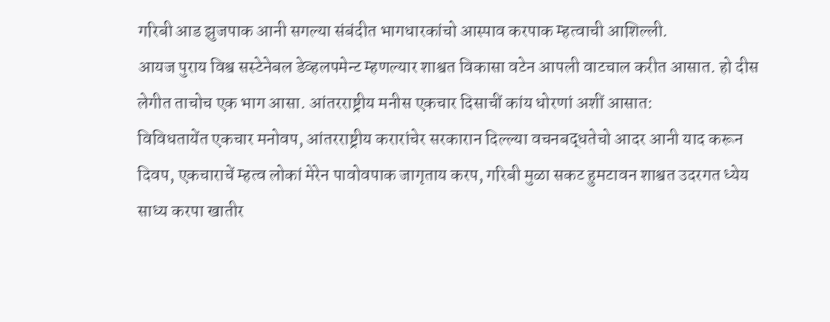गरिबी आड झुजपाक आनी सगल्या संबंदीत भागधारकांचो आस्पाव करपाक म्हत्वाची आशिल्ली.
आयज पुराय विश्व सस्टेनेबल डेव्हलपमेन्ट म्हणल्यार शाश्वत विकासा वटेन आपली वाटचाल करीत आसात. हो दीस लेगीत ताचोच एक भाग आसा. आंतरराष्ट्रीय मनीस एकचार दिसाचीं कांय धोरणां अशीं आसात:
विविधतायेंत एकचार मनोवप, आंतरराष्ट्रीय करारांचेर सरकारान दिल्ल्या वचनबद्धतेचो आदर आनी याद करून दिवप, एकचाराचें म्हत्व लोकां मेरेन पावोवपाक जागृताय करप, गरिबी मुळा सकट हुमटावन शाश्वत उदरगत ध्येय साध्य करपा खातीर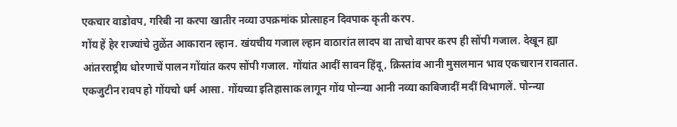एकचार वाडोवप, गरिबी ना करपा खातीर नव्या उपक्रमांक प्रोत्साहन दिवपाक कृती करप.
गोंय हें हेर राज्यांचे तुळेंत आकारान ल्हान. खंयचीय गजाल ल्हान वाठारांत लादप वा ताचो वापर करप ही सोंपी गजाल. देखून ह्या आंतरराष्ट्रीय धोरणाचें पालन गोंयांत करप सोंपी गजाल. गोंयांत आदीं सावन हिंदू, क्रिस्तांव आनी मुसलमान भाव एकचारान रावतात. एकजुटीन रावप हो गोंयचो धर्म आसा. गोंयच्या इतिहासाक लागून गोंय पोन्न्या आनी नव्या काबिजादीं मदीं विभागलें. पोन्न्या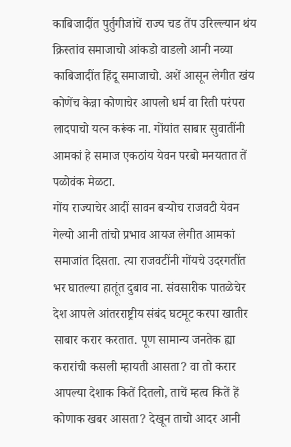काबिजादींत पुर्तुगीजांचें राज्य चड तेंप उरिल्ल्यान थंय क्रिस्तांव समाजाचो आंकडो वाडलो आनी नव्या काबिजादींत हिंदू समाजाचो. अशें आसून लेगीत खंय कोणेंच केन्ना कोणाचेर आपलो धर्म वा रिती परंपरा लादपाचो यत्न करूंक ना. गोंयांत साबार सुवातींनी आमकां हे समाज एकठांय येवन परबो मनयतात तें पळोवंक मेळटा.
गोंय राज्याचेर आदीं सावन बऱ्योच राजवटी येवन गेल्यो आनी तांचो प्रभाव आयज लेगीत आमकां समाजांत दिसता. त्या राजवटींनी गोंयचे उदरगतींत भर घातल्या हातूंत दुबाव ना. संवसारीक पातळेचेर देश आपले आंतरराष्ट्रीय संबंद घटमूट करपा खातीर साबार करार करतात. पूण सामान्य जनतेक ह्या करारांची कसली म्हायती आसता? वा तो करार आपल्या देशाक कितें दितलो, ताचें म्हत्व कितें हें कोणाक खबर आसता? देखून ताचो आदर आनी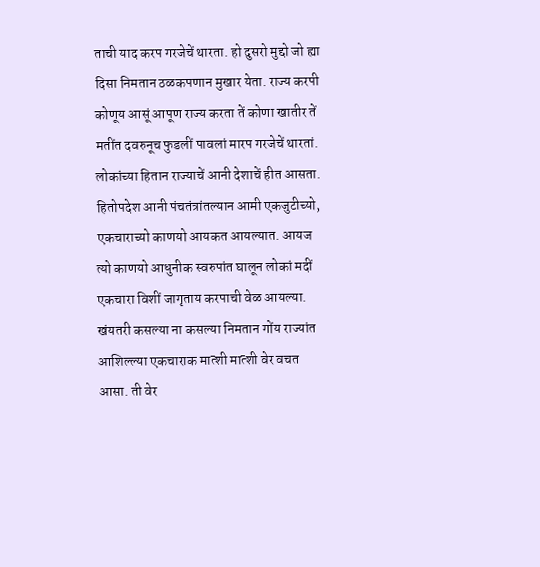ताची याद करप गरजेचें थारता. हो दुसरो मुद्दो जो ह्या दिसा निमतान ठळकपणान मुखार येता. राज्य करपी कोणूय आसूं आपूण राज्य करता तें कोणा खातीर तें मतींत दवरुनूच फुडलीं पावलां मारप गरजेचें थारतां. लोकांच्या हितान राज्याचें आनी देशाचें हीत आसता.
हितोपदेश आनी पंचतंत्रांतल्यान आमी एकजुटीच्यो, एकचाराच्यो काणयो आयकत आयल्यात. आयज त्यो काणयो आधुनीक स्वरुपांत घालून लोकां मदीं एकचारा विशीं जागृताय करपाची वेळ आयल्या. खंयतरी कसल्या ना कसल्या निमतान गोंय राज्यांत आशिल्ल्या एकचाराक मात्शी मात्शी वेर वचत आसा. ती वेर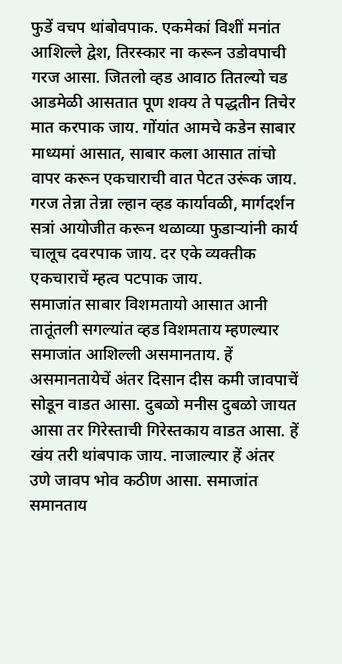फुडें वचप थांबोवपाक. एकमेकां विशीं मनांत आशिल्ले द्वेश, तिरस्कार ना करून उडोवपाची गरज आसा. जितलो व्हड आवाठ तितल्यो चड आडमेळी आसतात पूण शक्य ते पद्धतीन तिचेर मात करपाक जाय. गोंयांत आमचे कडेन साबार माध्यमां आसात, साबार कला आसात तांचो वापर करून एकचाराची वात पेटत उरूंक जाय. गरज तेन्ना तेन्ना ल्हान व्हड कार्यावळी, मार्गदर्शन सत्रां आयोजीत करून थळाव्या फुडाऱ्यांनी कार्य चालूच दवरपाक जाय. दर एके व्यक्तीक एकचाराचें म्हत्व पटपाक जाय.
समाजांत साबार विशमतायो आसात आनी तातूंतली सगल्यांत व्हड विशमताय म्हणल्यार समाजांत आशिल्ली असमानताय. हें असमानतायेचें अंतर दिसान दीस कमी जावपाचें सोडून वाडत आसा. दुबळो मनीस दुबळो जायत आसा तर गिरेस्ताची गिरेस्तकाय वाडत आसा. हें खंय तरी थांबपाक जाय. नाजाल्यार हें अंतर उणे जावप भोव कठीण आसा. समाजांत समानताय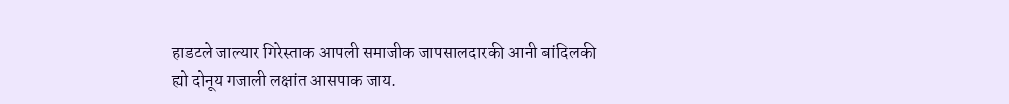हाडटले जाल्यार गिरेस्ताक आपली समाजीक जापसालदारकी आनी बांदिलकी ह्यो दोनूय गजाली लक्षांत आसपाक जाय.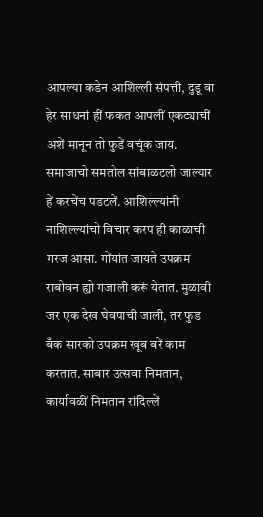आपल्या कडेन आशिल्ली संपत्ती, दुडू वा हेर साधनां हीं फकत आपलीं एकट्याचीं अशें मानून तो फुडें वचूंक जाय. समाजाचो समतोल सांबाळटलो जाल्यार हें करचेंच पडटलें. आशिल्ल्यांनी नाशिल्ल्यांचो विचार करप ही काळाची गरज आसा. गोंयांत जायते उपक्रम राबोवन ह्यो गजाली करूं येतात. मुळावी जर एक देख घेवपाची जाली, तर फुड बँक सारको उपक्रम खूब बरें काम करतात. साबार उत्सवा निमतान, कार्यावळीं निमतान रांदिल्लें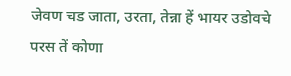जेवण चड जाता, उरता, तेन्ना हें भायर उडोवचे परस तें कोणा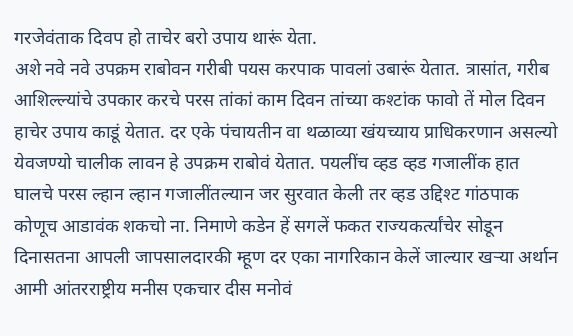गरजेवंताक दिवप हो ताचेर बरो उपाय थारूं येता.
अशे नवे नवे उपक्रम राबोवन गरीबी पयस करपाक पावलां उबारूं येतात. त्रासांत, गरीब आशिल्ल्यांचे उपकार करचे परस तांकां काम दिवन तांच्या कश्टांक फावो तें मोल दिवन हाचेर उपाय काडूं येतात. दर एके पंचायतीन वा थळाव्या खंयच्याय प्राधिकरणान असल्यो येवजण्यो चालीक लावन हे उपक्रम राबोवं येतात. पयलींच व्हड व्हड गजालींक हात घालचे परस ल्हान ल्हान गजालींतल्यान जर सुरवात केली तर व्हड उद्दिश्ट गांठपाक कोणूच आडावंक शकचो ना. निमाणे कडेन हें सगलें फकत राज्यकर्त्यांचेर सोडून दिनासतना आपली जापसालदारकी म्हूण दर एका नागरिकान केलें जाल्यार खऱ्या अर्थान आमी आंतरराष्ट्रीय मनीस एकचार दीस मनोवं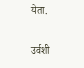येता.

उर्वशी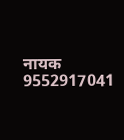नायक
9552917041